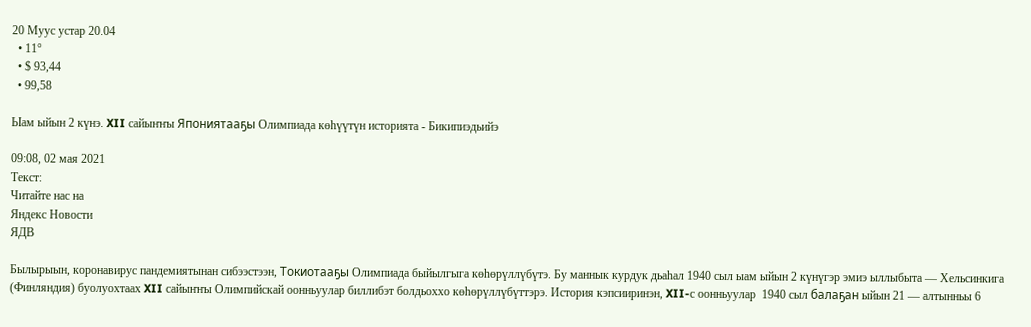20 Муус устар 20.04
  • 11°
  • $ 93,44
  • 99,58

Ыам ыйын 2 күнэ. XII сайыҥҥы Япониятааҕы Олимпиада көһүүтүн историята - Бикипиэдьийэ

09:08, 02 мая 2021
Текст:
Читайте нас на
Яндекс Новости
ЯДВ

Былырыын, коронавирус пандемиятынан сибээстээн, Токиотааҕы Олимпиада быйылгыга көһөрүллүбүтэ. Бу маннык курдук дьаһал 1940 сыл ыам ыйын 2 күнүгэр эмиэ ыллыбыта — Хельсинкига (Финляндия) буолуохтаах XII сайыҥҥы Олимпийскай оонньуулар биллибэт болдьоххо көһөрүллүбүттэрэ. История кэпсииринэн, XII-с оонньуулар  1940 сыл балаҕан ыйын 21 — алтынньы 6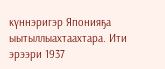күннэригэр Японияҕа ыытыллыахтаахтара. Ити эрээри 1937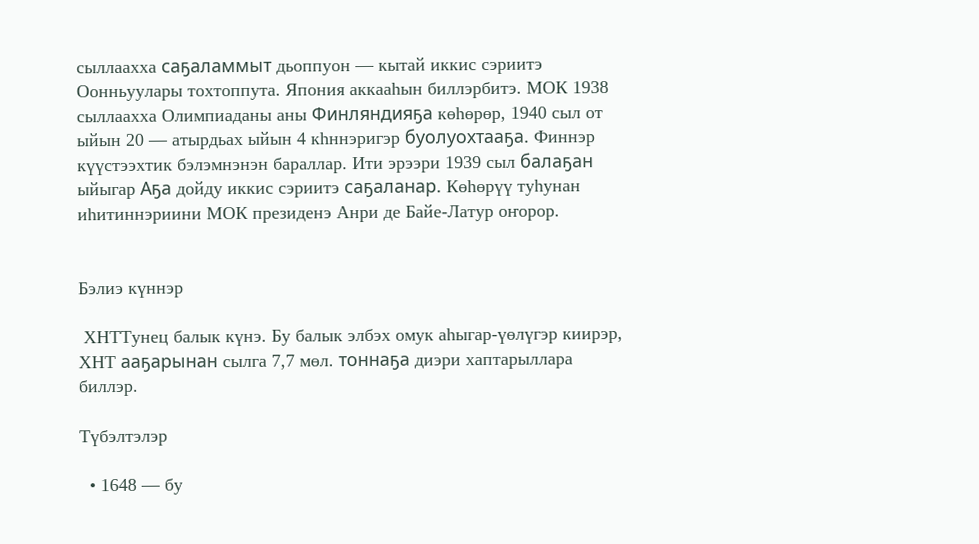сыллаахха саҕаламмыт дьоппуон — кытай иккис сэриитэ Оонньуулары тохтоппута. Япония аккааһын биллэрбитэ. МОК 1938 сыллаахха Олимпиаданы аны Финляндияҕа көһөрөр, 1940 сыл от ыйын 20 — атырдьах ыйын 4 кһннэригэр буолуохтааҕа. Финнэр күүстээхтик бэлэмнэнэн бараллар. Ити эрээри 1939 сыл балаҕан ыйыгар Аҕа дойду иккис сэриитэ саҕаланар. Көһөрүү туһунан иһитиннэриини МОК президенэ Анри де Байе-Латур оҥорор.


Бэлиэ күннэр

 ХНТТунец балык күнэ. Бу балык элбэх омук аһыгар-үөлүгэр киирэр, ХНТ ааҕарынан сылга 7,7 мөл. тоннаҕа диэри хаптарыллара биллэр.

Түбэлтэлэр

  • 1648 — бу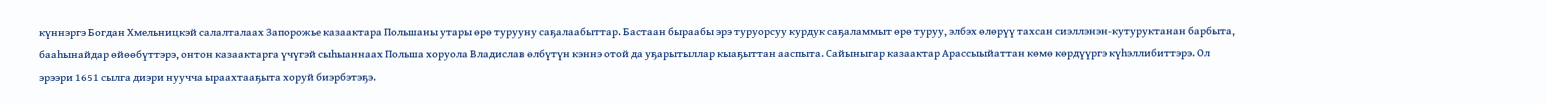күннэргэ Богдан Хмельницкэй салалталаах Запорожье казаактара Польшаны утары өрө турууну саҕалаабыттар. Бастаан быраабы эрэ туруорсуу курдук саҕаламмыт өрө туруу, элбэх өлөрүү тахсан сиэллэнэн-кутуруктанан барбыта, бааһынайдар өйөөбүттэрэ, онтон казаактарга үчүгэй сыһыаннаах Польша хоруола Владислав өлбүтүн кэннэ отой да уҕарытыллар кыаҕыттан ааспыта. Сайыныгар казаактар Арассыыйаттан көмө көрдүүргэ күһэллибиттэрэ. Ол эрээри 1651 сылга диэри нуучча ыраахтааҕыта хоруй биэрбэтэҕэ.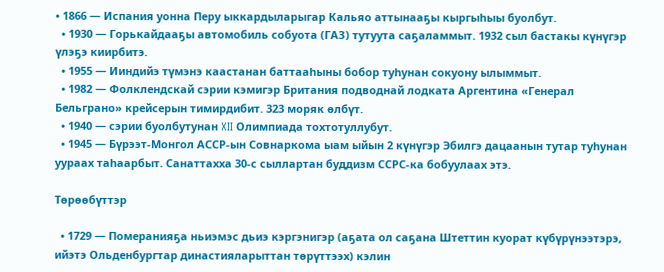• 1866 — Испания уонна Перу ыккардыларыгар Кальяо аттынааҕы кыргыһыы буолбут.
  • 1930 — Горькайдааҕы автомобиль собуота (ГАЗ) тутуута саҕаламмыт. 1932 сыл бастакы күнүгэр үлэҕэ киирбитэ.
  • 1955 — Ииндийэ түмэнэ каастанан баттааһыны бобор туһунан сокуону ылыммыт.
  • 1982 — Фолклендскай сэрии кэмигэр Британия подводнай лодката Аргентина «Генерал Бельграно» крейсерын тимирдибит. 323 моряк өлбүт.
  • 1940 — сэрии буолбутунан XII Олимпиада тохтотуллубут.
  • 1945 — Бүрээт-Монгол АССР-ын Совнаркома ыам ыйын 2 күнүгэр Эбилгэ дацаанын тутар туһунан уураах таһаарбыт. Санаттахха 30-с сыллартан буддизм ССРС-ка бобуулаах этэ.

Төрөөбүттэр

  • 1729 — Померанияҕа ньиэмэс дьиэ кэргэнигэр (аҕата ол саҕана Штеттин куорат күбүрүнээтэрэ, ийэтэ Ольденбургтар династияларыттан төрүттээх) кэлин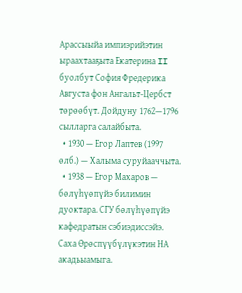Арассыыйа импиэрийэтин ыраахтааҕыта Екатерина II буолбут София Фредерика Августа фон Ангальт-Цербст төрөөбүт. Дойдуну 1762—1796 сылларга салайбыта.
  • 1930 — Егор Лаптев (1997 өлб.) — Халыма суруйааччыта.
  • 1938 — Егор Махаров — бөлүһүөпүйэ билимин дуоктара. СГУ бөлүһүөпүйэ кафедратын сэбиэдиссэйэ. Саха Өрөспүүбүлүкэтин НА акадьыамыга.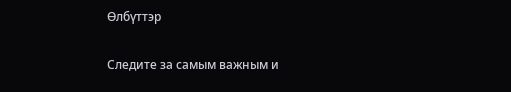Өлбүттэр

Следите за самым важным и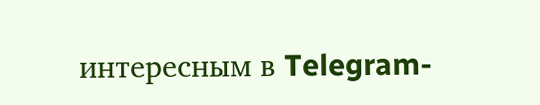интересным в Telegram-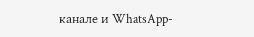канале и WhatsApp-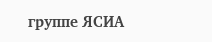группе ЯСИА